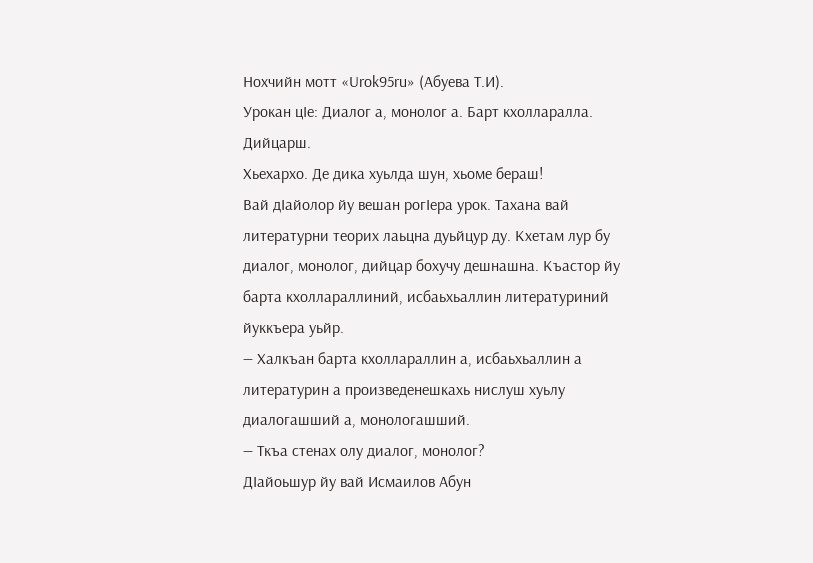Нохчийн мотт «Urok95ru» (Абуева Т.И).
Урокан цIе: Диалог а, монолог а. Барт кхолларалла. Дийцарш.
Хьехархо. Де дика хуьлда шун, хьоме бераш!
Вай дIайолор йу вешан рогIера урок. Тахана вай литературни теорих лаьцна дуьйцур ду. Кхетам лур бу диалог, монолог, дийцар бохучу дешнашна. Къастор йу барта кхоллараллиний, исбаьхьаллин литературиний йуккъера уьйр.
— Халкъан барта кхоллараллин а, исбаьхьаллин а литературин а произведенешкахь нислуш хуьлу диалогашший а, монологашший.
— Ткъа стенах олу диалог, монолог?
ДIайоьшур йу вай Исмаилов Абун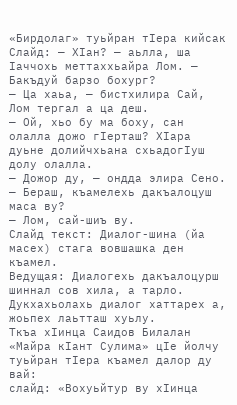«Бирдолаг» туьйран тIера кийсак
Слайд: — ХIан? — аьлла, ша Iаччохь меттаххьайра Лом. — Бакъдуй барзо бохург?
— Ца хаьа, — бистхилира Сай, Лом тергал а ца деш.
— Ой, хьо бу ма боху, сан олалла дожо гIерташ? ХIара дуьне долийчхьана схьадогIуш долу олалла.
— Дожор ду, — ондда элира Сено.
— Бераш, къамелехь дакъалоцуш маса ву?
— Лом, сай-шиъ ву.
Слайд текст: Диалог-шина (йа масех) стага вовшашка ден къамел.
Ведущая: Диалогехь дакъалоцурш шиннал сов хила, а тарло.
Дукхахьолахь диалог хаттарех а, жоьпех лаьтташ хуьлу.
Ткъа хIинца Саидов Билалан «Майра кIант Сулима» цIе йолчу туьйран тIера къамел далор ду вай:
слайд: «Вохуьйтур ву хIинца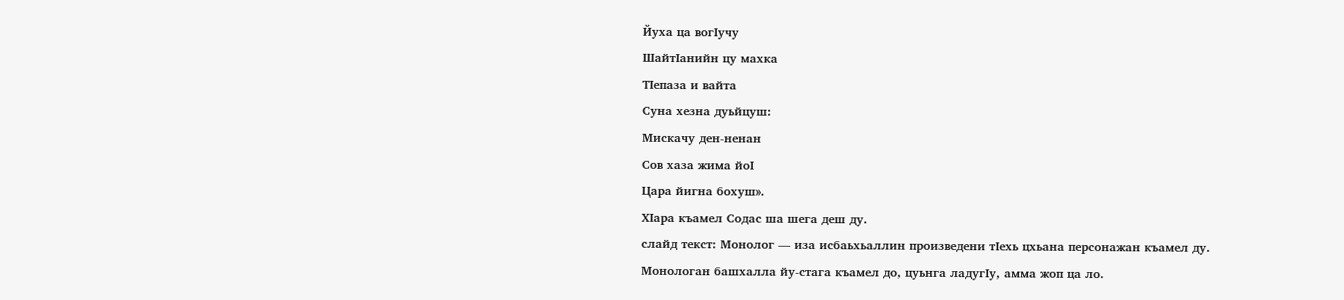Йуха ца вогIучу
ШайтIанийн цу махка
ТIепаза и вайта
Суна хезна дуьйцуш:
Мискачу ден-ненан
Сов хаза жима йоI
Цара йигна бохуш».
ХIара къамел Содас ша шега деш ду.
слайд текст: Монолог — иза исбаьхьаллин произведени тIехь цхьана персонажан къамел ду.
Монологан башхалла йу-стага къамел до, цуьнга ладугIу, амма жоп ца ло.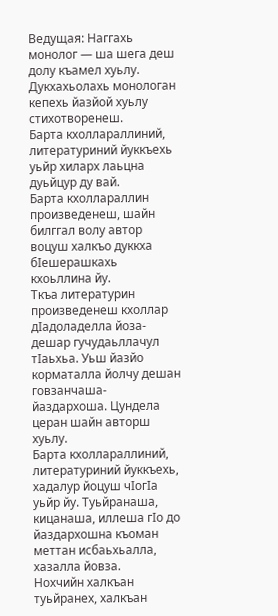Ведущая: Наггахь монолог — ша шега деш долу къамел хуьлу.
Дукхахьолахь монологан кепехь йазйой хуьлу стихотворенеш.
Барта кхоллараллиний, литературиний йуккъехь уьйр хиларх лаьцна дуьйцур ду вай.
Барта кхоллараллин произведенеш, шайн билггал волу автор воцуш халкъо дуккха бIешерашкахь кхоьллина йу.
Ткъа литературин произведенеш кхоллар дIадоладелла йоза-дешар гучудаьллачул тIаьхьа. Уьш йазйо корматалла йолчу дешан говзанчаша-йаздархоша. Цундела церан шайн авторш хуьлу.
Барта кхоллараллиний, литературиний йуккъехь, хадалур йоцуш чIогIа уьйр йу. Туьйранаша, кицанаша, иллеша гIо до йаздархошна къоман меттан исбаьхьалла, хазалла йовза.
Нохчийн халкъан туьйранех, халкъан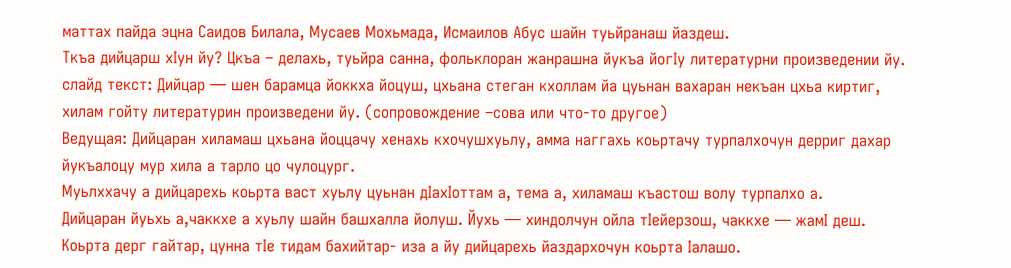маттах пайда эцна Саидов Билала, Мусаев Мохьмада, Исмаилов Абус шайн туьйранаш йаздеш.
Ткъа дийцарш хIун йу? Цкъа – делахь, туьйра санна, фольклоран жанрашна йукъа йогIу литературни произведении йу.
слайд текст: Дийцар — шен барамца йоккха йоцуш, цхьана стеган кхоллам йа цуьнан вахаран некъан цхьа киртиг, хилам гойту литературин произведени йу. (сопровождение –сова или что-то другое)
Ведущая: Дийцаран хиламаш цхьана йоццачу хенахь кхочушхуьлу, амма наггахь коьртачу турпалхочун дерриг дахар йукъалоцу мур хила а тарло цо чулоцург.
Муьлххачу а дийцарехь коьрта васт хуьлу цуьнан дIахIоттам а, тема а, хиламаш къастош волу турпалхо а.
Дийцаран йуьхь а,чаккхе а хуьлу шайн башхалла йолуш. Йухь — хиндолчун ойла тIейерзош, чаккхе — жамI деш.
Коьрта дерг гайтар, цунна тIе тидам бахийтар- иза а йу дийцарехь йаздархочун коьрта Iалашо.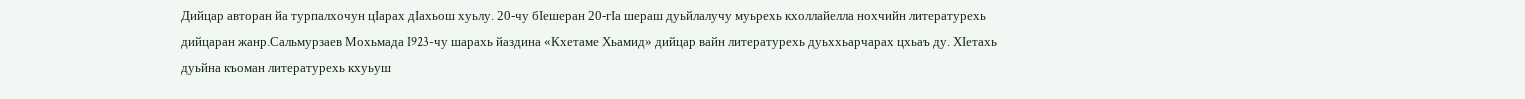Дийцар авторан йа турпалхочун цIарах дIахьош хуьлу. 20-чу бIешеран 20-гIа шераш дуьйлалучу муьрехь кхоллайелла нохчийн литературехь дийцаран жанр.Сальмурзаев Мохьмада I923-чу шарахь йаздина «Кхетаме Хьамид» дийцар вайн литературехь дуьххьарчарах цхьаъ ду. ХIетахь дуьйна къоман литературехь кхуьуш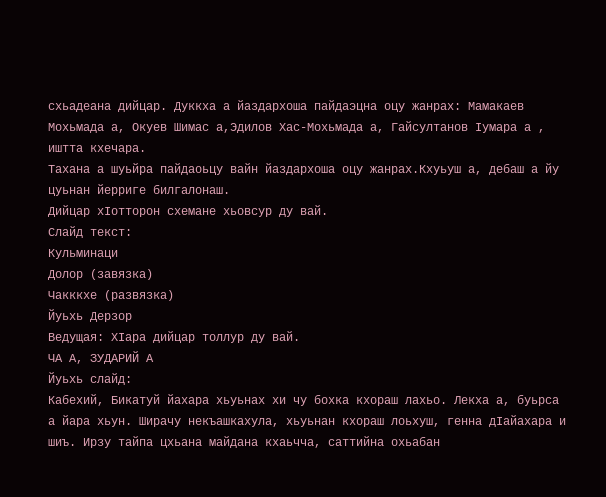схьадеана дийцар. Дуккха а йаздархоша пайдаэцна оцу жанрах: Мамакаев Мохьмада а, Окуев Шимас а,Эдилов Хас-Мохьмада а, Гайсултанов Iумара а , иштта кхечара.
Тахана а шуьйра пайдаоьцу вайн йаздархоша оцу жанрах.Кхуьуш а, дебаш а йу цуьнан йерриге билгалонаш.
Дийцар хIотторон схемане хьовсур ду вай.
Слайд текст:
Кульминаци
Долор (завязка)
Чакккхе (развязка)
Йуьхь Дерзор
Ведущая: ХIара дийцар толлур ду вай.
ЧА А, ЗУДАРИЙ А
Йуьхь слайд:
Кабехий, Бикатуй йахара хьуьнах хи чу бохка кхораш лахьо. Лекха а, буьрса а йара хьун. Ширачу некъашкахула, хьуьнан кхораш лоьхуш, генна дIайахара и шиъ. Ирзу тайпа цхьана майдана кхаьчча, саттийна охьабан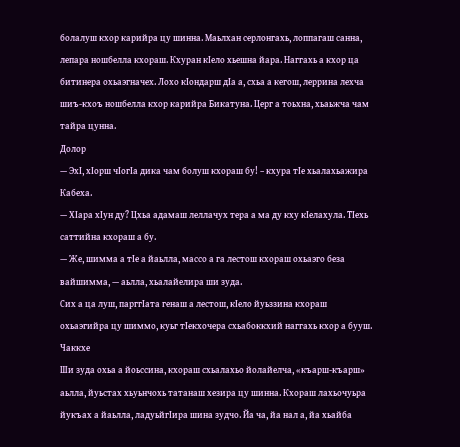болалуш кхор карийра цу шинна. Маьлхан серлонгахь, лоппагаш санна, лепара ношбелла кхораш. Кхуран кIело хьешна йара. Наггахь а кхор ца битинера охьаэгначех. Лохо кIондарш дIа а, схьа а кегош, леррина лехча шиъ-кхоъ ношбелла кхор карийра Бикатуна. Церг а тоьхна, хьаьжча чам тайра цунна.
Долор
— ЭхI, хIорш чIогIа дика чам болуш кхораш бу! – кхура тIе хьалахьажира Кабеха.
— ХIара хIун ду? Цхьа адамаш леллачух тера а ма ду кху кIелахула. ТIехь саттийна кхораш а бу.
— Же, шимма а тIе а йаьлла, массо а га лестош кхораш охьаэго беза вайшимма, — аьлла, хьалайелира ши зуда.
Сих а ца луш, парггIата генаш а лестош, кIело йуьззина кхораш охьаэгийра цу шиммо, куьг тIекхочера схьабоккхий наггахь кхор а бууш.
Чаккхе
Ши зуда охьа а йоьссина, кхораш схьалахьо йолайелча, «къарш-къарш» аьлла, йуьстах хьуьнчохь татанаш хезира цу шинна. Кхораш лахьочуьра йукъах а йаьлла, ладуьйгIира шина зудчо. Йа ча, йа нал а, йа хьайба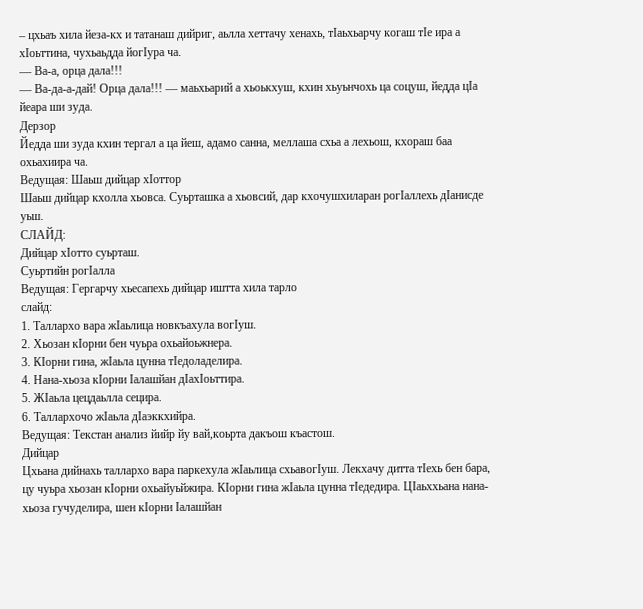– цхьаъ хила йеза-кх и татанаш дийриг, аьлла хеттачу хенахь, тIаьхьарчу когаш тIе ира а хIоьттина, чухьаьдда йогIура ча.
— Ва-а, орца дала!!!
— Ва-да-а-дай! Орца дала!!! — маьхьарий а хьоькхуш, кхин хьуьнчохь ца соцуш, йедда цIа йеара ши зуда.
Дерзор
Йедда ши зуда кхин тергал а ца йеш, адамо санна, меллаша схьа а лехьош, кхораш баа охьахиира ча.
Ведущая: Шаьш дийцар хIоттор
Шаьш дийцар кхолла хьовса. Суьрташка а хьовсий, дар кхочушхиларан рогIаллехь дIанисде уьш.
СЛАЙД:
Дийцар хIотто суьрташ.
Суьртийн рогIалла
Ведущая: Гергарчу хьесапехь дийцар иштта хила тарло
слайд:
1. Таллархо вара жIаьлица новкъахула вогIуш.
2. Хьозан кIорни бен чуьра охьайоьжнера.
3. КIорни гина, жIаьла цунна тIедоладелира.
4. Нана-хьоза кIорни Iалашйан дIахIоьттира.
5. ЖIаьла цецдаьлла сецира.
6. Таллархочо жIаьла дIаэккхийра.
Ведущая: Текстан анализ йийр йу вай,коьрта дакъош къастош.
Дийцар
Цхьана дийнахь таллархо вара паркехула жIаьлица схьавогIуш. Лекхачу дитта тIехь бен бара, цу чуьра хьозан кIорни охьайуьйжира. КIорни гина жIаьла цунна тIедедира. ЦIаьххьана нана-хьоза гучуделира, шен кIорни Iалашйан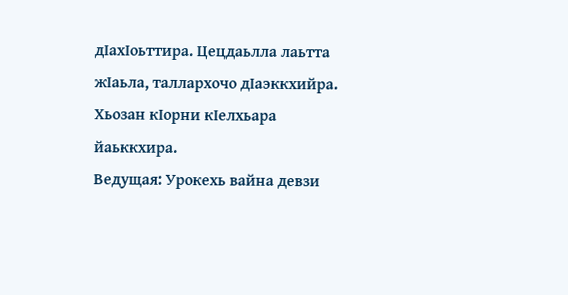дIахIоьттира. Цецдаьлла лаьтта жIаьла, таллархочо дIаэккхийра. Хьозан кIорни кIелхьара йаьккхира.
Ведущая: Урокехь вайна девзи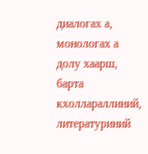диалогах а, монологах а долу хаарш, барта кхоллараллиний, литературиний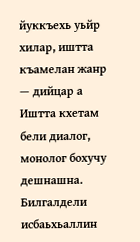йуккъехь уьйр хилар, иштта къамелан жанр — дийцар а
Иштта кхетам бели диалог, монолог бохучу дешнашна. Билгалдели исбаьхьаллин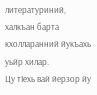литературиний, халкъан барта кхолларанний йукъахь уьйр хилар.
Цу тIехь вай йерзор йу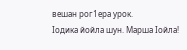вешан рог1ера урок.
Iодика йойла шун. Марша Iойла!